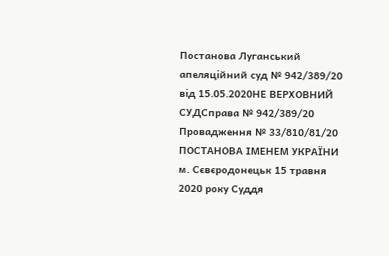Постанова Луганський апеляційний суд № 942/389/20
від 15.05.2020НЕ ВЕРХОВНИЙ СУДСправа № 942/389/20 Провадження № 33/810/81/20 ПОСТАНОВА ІМЕНЕМ УКРАЇНИ м. Сєвєродонецьк 15 травня 2020 року Суддя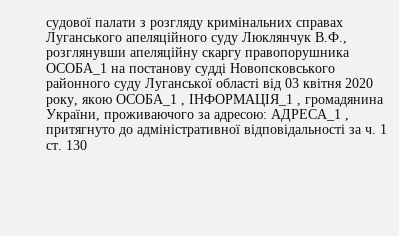судової палати з розгляду кримінальних справах Луганського апеляційного суду Люклянчук В.Ф., розглянувши апеляційну скаргу правопорушника ОСОБА_1 на постанову судді Новопсковського районного суду Луганської області від 03 квітня 2020 року, якою ОСОБА_1 , ІНФОРМАЦІЯ_1 , громадянина України, проживаючого за адресою: АДРЕСА_1 , притягнуто до адміністративної відповідальності за ч. 1 ст. 130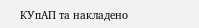КУпАП та накладено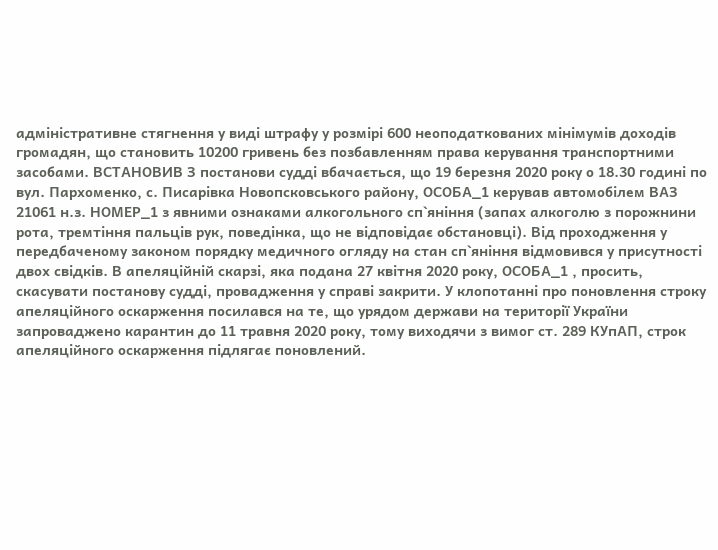адміністративне стягнення у виді штрафу у розмірі 600 неоподаткованих мінімумів доходів громадян, що становить 10200 гривень без позбавленням права керування транспортними засобами. ВСТАНОВИВ З постанови судді вбачається, що 19 березня 2020 року о 18.30 годині по вул. Пархоменко, с. Писарівка Новопсковського району, ОСОБА_1 керував автомобілем ВАЗ 21061 н.з. НОМЕР_1 з явними ознаками алкогольного сп`яніння (запах алкоголю з порожнини рота, тремтіння пальців рук, поведінка, що не відповідає обстановці). Від проходження у передбаченому законом порядку медичного огляду на стан сп`яніння відмовився у присутності двох свідків. В апеляційній скарзі, яка подана 27 квітня 2020 року, ОСОБА_1 , просить, скасувати постанову судді, провадження у справі закрити. У клопотанні про поновлення строку апеляційного оскарження посилався на те, що урядом держави на території України запроваджено карантин до 11 травня 2020 року, тому виходячи з вимог ст. 289 КУпАП, строк апеляційного оскарження підлягає поновлений.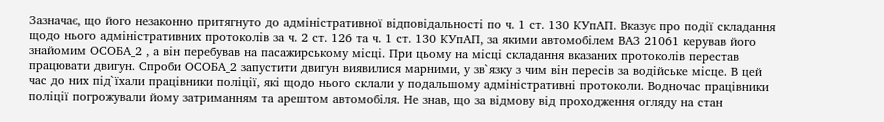Зазначає, що його незаконно притягнуто до адміністративної відповідальності по ч. 1 ст. 130 КУпАП. Вказує про події складання щодо нього адміністративних протоколів за ч. 2 ст. 126 та ч. 1 ст. 130 КУпАП, за якими автомобілем ВАЗ 21061 керував його знайомим ОСОБА_2 , а він перебував на пасажирському місці. При цьому на місці складання вказаних протоколів перестав працювати двигун. Спроби ОСОБА_2 запустити двигун виявилися марними, у зв`язку з чим він пересів за водійське місце. В цей час до них під`їхали працівники поліції, які щодо нього склали у подальшому адміністративні протоколи. Водночас працівники поліції погрожували йому затриманням та арештом автомобіля. Не знав, що за відмову від проходження огляду на стан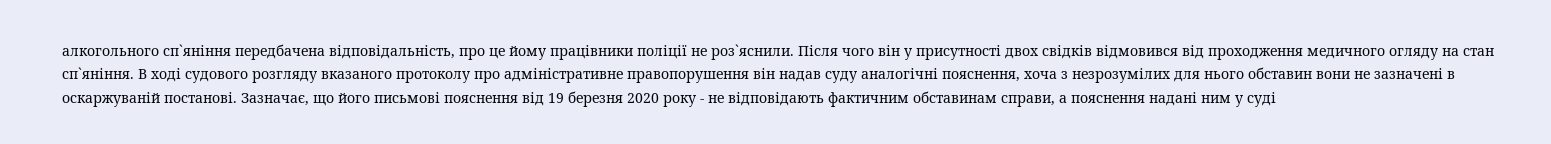алкогольного сп`яніння передбачена відповідальність, про це йому працівники поліції не роз`яснили. Після чого він у присутності двох свідків відмовився від проходження медичного огляду на стан сп`яніння. В ході судового розгляду вказаного протоколу про адміністративне правопорушення він надав суду аналогічні пояснення, хоча з незрозумілих для нього обставин вони не зазначені в оскаржуваній постанові. Зазначає, що його письмові пояснення від 19 березня 2020 року - не відповідають фактичним обставинам справи, а пояснення надані ним у суді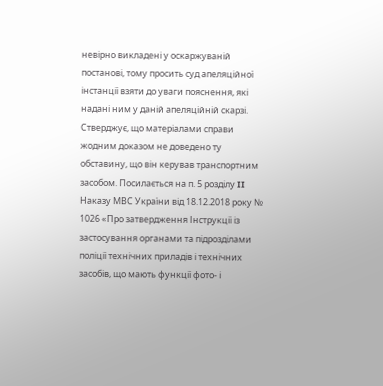невірно викладені у оскаржуваній постанові, тому просить суд апеляційної інстанції взяти до уваги пояснення, які надані ним у даній апеляційній скарзі. Стверджує, що матеріалами справи жодним доказом не доведено ту обставину, що він керував транспортним засобом. Посилається на п. 5 розділу II Наказу МВС України від 18.12.2018 року № 1026 «Про затвердження Інструкції із застосування органами та підрозділами поліції технічних приладів і технічних засобів, що мають функції фото- і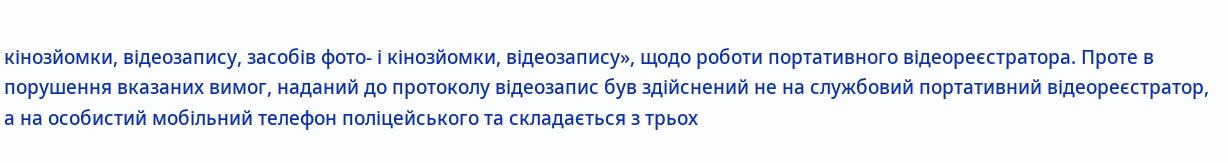кінозйомки, відеозапису, засобів фото- і кінозйомки, відеозапису», щодо роботи портативного відеореєстратора. Проте в порушення вказаних вимог, наданий до протоколу відеозапис був здійснений не на службовий портативний відеореєстратор, а на особистий мобільний телефон поліцейського та складається з трьох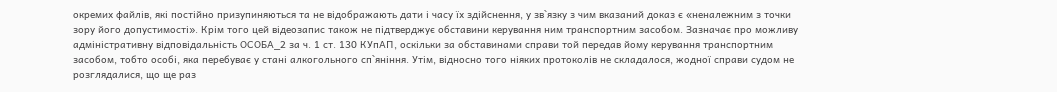окремих файлів, які постійно призупиняються та не відображають дати і часу їх здійснення, у зв`язку з чим вказаний доказ є «неналежним з точки зору його допустимості». Крім того цей відеозапис також не підтверджує обставини керування ним транспортним засобом. Зазначає про можливу адміністративну відповідальність ОСОБА_2 за ч. 1 ст. 130 КУпАП, оскільки за обставинами справи той передав йому керування транспортним засобом, тобто особі, яка перебуває у стані алкогольного сп`яніння. Утім, відносно того ніяких протоколів не складалося, жодної справи судом не розглядалися, що ще раз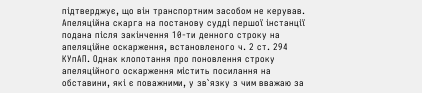підтверджує, що він транспортним засобом не керував. Апеляційна скарга на постанову судді першої інстанції подана після закінчення 10-ти денного строку на апеляційне оскарження, встановленого ч. 2 ст. 294 КУпАП. Однак клопотання про поновлення строку апеляційного оскарження містить посилання на обставини, які є поважними, у зв`язку з чим вважаю за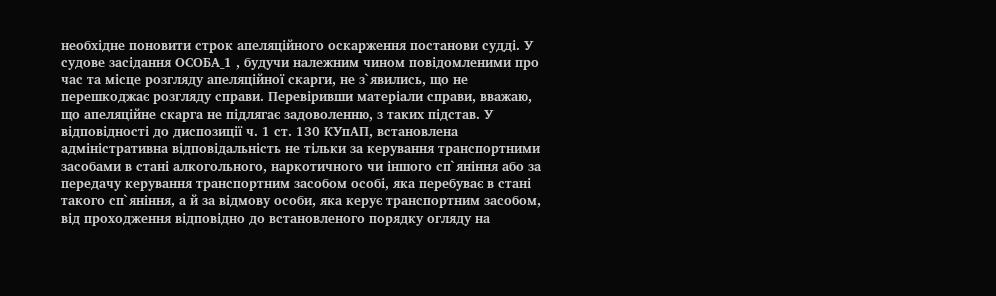необхідне поновити строк апеляційного оскарження постанови судді. У судове засідання ОСОБА_1 , будучи належним чином повідомленими про час та місце розгляду апеляційної скарги, не з`явились, що не перешкоджає розгляду справи. Перевіривши матеріали справи, вважаю, що апеляційне скарга не підлягає задоволенню, з таких підстав. У відповідності до диспозиції ч. 1 ст. 130 КУпАП, встановлена адміністративна відповідальність не тільки за керування транспортними засобами в стані алкогольного, наркотичного чи іншого сп`яніння або за передачу керування транспортним засобом особі, яка перебуває в стані такого сп`яніння, а й за відмову особи, яка керує транспортним засобом, від проходження відповідно до встановленого порядку огляду на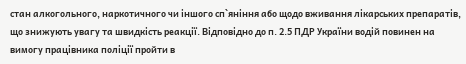стан алкогольного, наркотичного чи іншого сп`яніння або щодо вживання лікарських препаратів, що знижують увагу та швидкість реакції. Відповідно до п. 2.5 ПДР України водій повинен на вимогу працівника поліції пройти в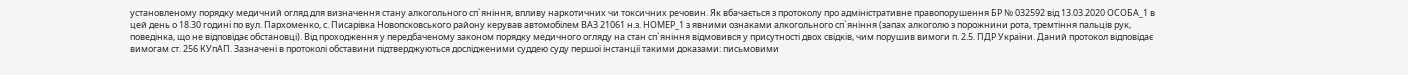установленому порядку медичний огляд для визначення стану алкогольного сп`яніння, впливу наркотичних чи токсичних речовин. Як вбачається з протоколу про адміністративне правопорушення БР № 032592 від 13.03.2020 ОСОБА_1 в цей день о 18.30 годині по вул. Пархоменко, с. Писарівка Новопсковського району керував автомобілем ВАЗ 21061 н.з. НОМЕР_1 з явними ознаками алкогольного сп`яніння (запах алкоголю з порожнини рота, тремтіння пальців рук, поведінка, що не відповідає обстановці). Від проходження у передбаченому законом порядку медичного огляду на стан сп`яніння відмовився у присутності двох свідків, чим порушив вимоги п. 2.5. ПДР України. Даний протокол відповідає вимогам ст. 256 КУпАП. Зазначені в протоколі обставини підтверджуються дослідженими суддею суду першої інстанції такими доказами: письмовими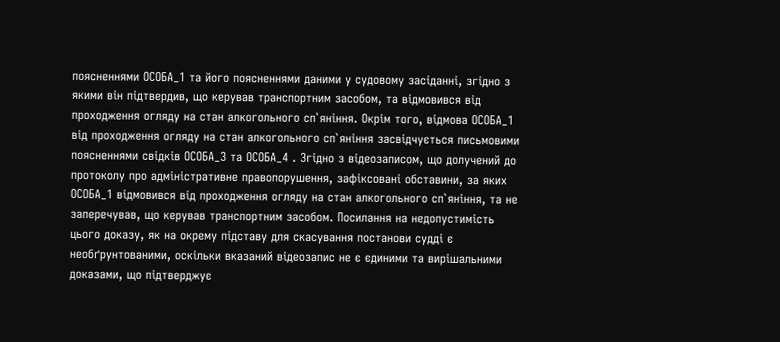поясненнями ОСОБА_1 та його поясненнями даними у судовому засіданні, згідно з якими він підтвердив, що керував транспортним засобом, та відмовився від проходження огляду на стан алкогольного сп`яніння. Окрім того, відмова ОСОБА_1 від проходження огляду на стан алкогольного сп`яніння засвідчується письмовими поясненнями свідків ОСОБА_3 та ОСОБА_4 . Згідно з відеозаписом, що долучений до протоколу про адміністративне правопорушення, зафіксовані обставини, за яких ОСОБА_1 відмовився від проходження огляду на стан алкогольного сп`яніння, та не заперечував, що керував транспортним засобом. Посилання на недопустимість цього доказу, як на окрему підставу для скасування постанови судді є необґрунтованими, оскільки вказаний відеозапис не є єдиними та вирішальними доказами, що підтверджує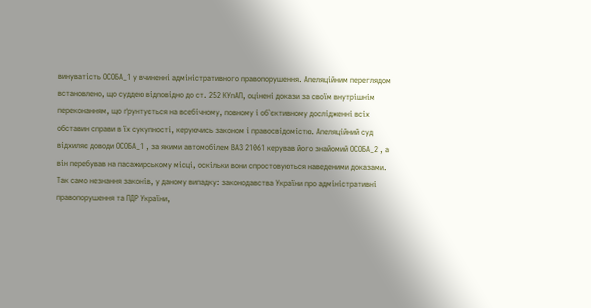винуватість ОСОБА_1 у вчиненні адміністративного правопорушення. Апеляційним переглядом встановлено, що суддею відповідно до ст. 252 КУпАП, оцінені докази за своїм внутрішнім переконанням, що ґрунтується на всебічному, повному і об`єктивному дослідженні всіх обставин справи в їх сукупності, керуючись законом і правосвідомістю. Апеляційний суд відхиляє доводи ОСОБА_1 , за якими автомобілем ВАЗ 21061 керував його знайомий ОСОБА_2 , а він перебував на пасажирському місці, оскільки вони спростовуються наведеними доказами. Так само незнання законів, у даному випадку: законодавства України про адміністративні правопорушення та ПДР України,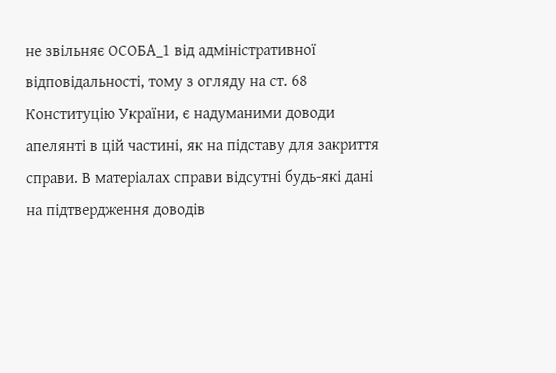не звільняє ОСОБА_1 від адміністративної відповідальності, тому з огляду на ст. 68 Конституцію України, є надуманими доводи апелянті в цій частині, як на підставу для закриття справи. В матеріалах справи відсутні будь-які дані на підтвердження доводів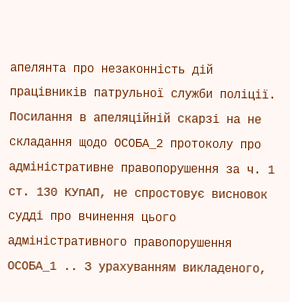апелянта про незаконність дій працівників патрульної служби поліції. Посилання в апеляційній скарзі на не складання щодо ОСОБА_2 протоколу про адміністративне правопорушення за ч. 1 ст. 130 КУпАП, не спростовує висновок судді про вчинення цього адміністративного правопорушення ОСОБА_1 .. З урахуванням викладеного,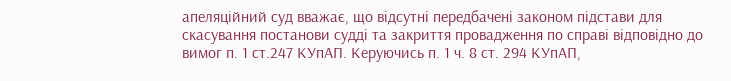апеляційний суд вважає, що відсутні передбачені законом підстави для скасування постанови судді та закриття провадження по справі відповідно до вимог п. 1 ст.247 КУпАП. Керуючись п. 1 ч. 8 ст. 294 КУпАП,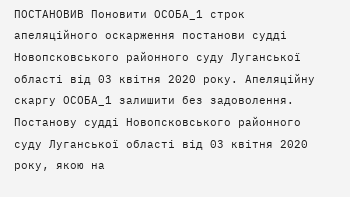ПОСТАНОВИВ Поновити ОСОБА_1 строк апеляційного оскарження постанови судді Новопсковського районного суду Луганської області від 03 квітня 2020 року. Апеляційну скаргу ОСОБА_1 залишити без задоволення. Постанову судді Новопсковського районного суду Луганської області від 03 квітня 2020 року, якою на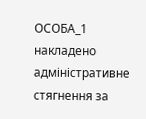ОСОБА_1 накладено адміністративне стягнення за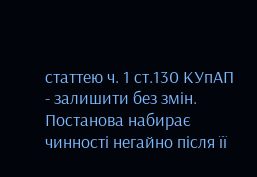статтею ч. 1 ст.130 КУпАП - залишити без змін. Постанова набирає чинності негайно після її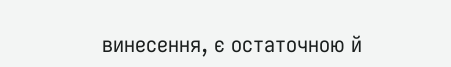винесення, є остаточною й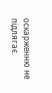оскарженню не підлягає.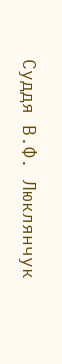Суддя В.Ф. Люклянчук